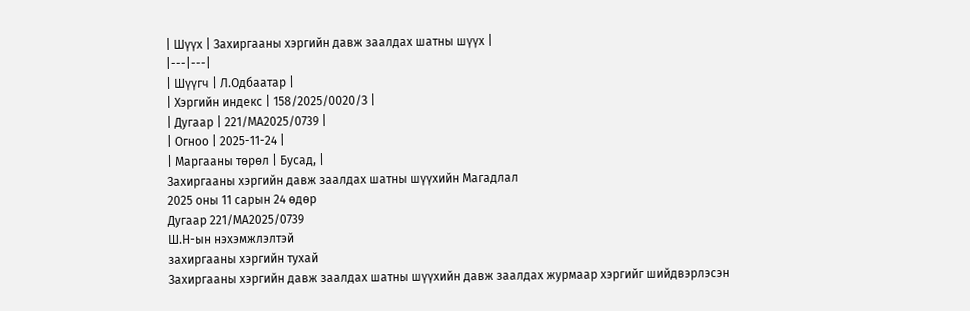| Шүүх | Захиргааны хэргийн давж заалдах шатны шүүх |
|---|---|
| Шүүгч | Л.Одбаатар |
| Хэргийн индекс | 158/2025/0020/З |
| Дугаар | 221/МА2025/0739 |
| Огноо | 2025-11-24 |
| Маргааны төрөл | Бусад, |
Захиргааны хэргийн давж заалдах шатны шүүхийн Магадлал
2025 оны 11 сарын 24 өдөр
Дугаар 221/МА2025/0739
Ш.Н-ын нэхэмжлэлтэй
захиргааны хэргийн тухай
Захиргааны хэргийн давж заалдах шатны шүүхийн давж заалдах журмаар хэргийг шийдвэрлэсэн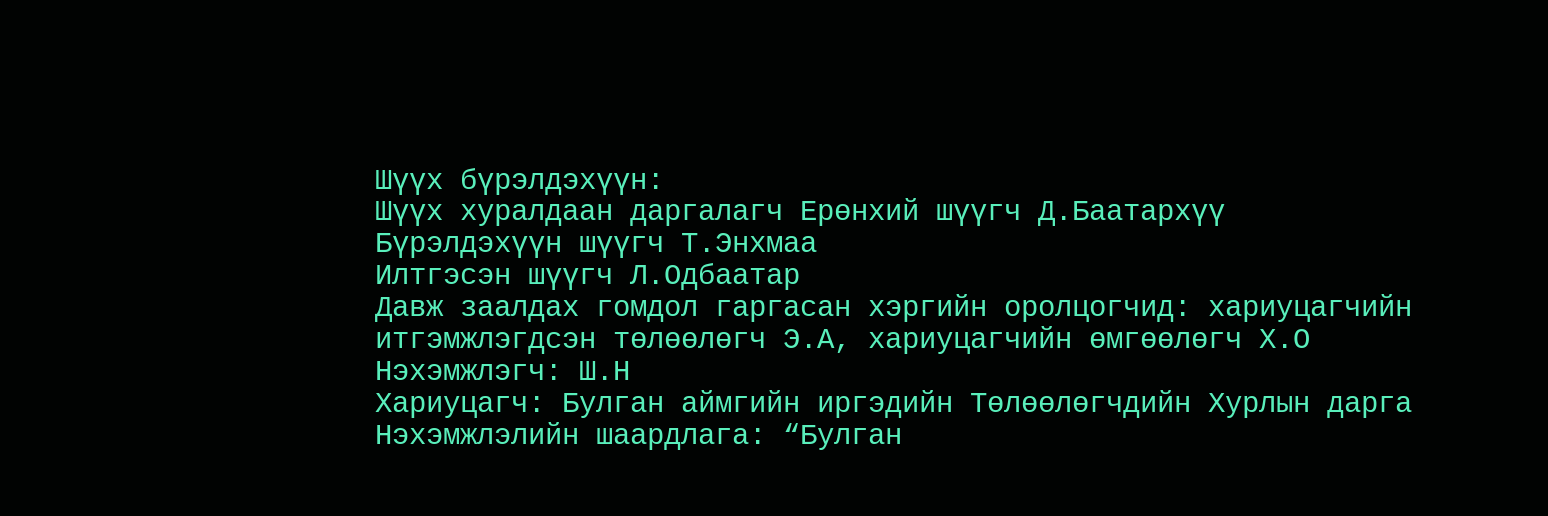Шүүх бүрэлдэхүүн:
Шүүх хуралдаан даргалагч Ерөнхий шүүгч Д.Баатархүү
Бүрэлдэхүүн шүүгч Т.Энхмаа
Илтгэсэн шүүгч Л.Одбаатар
Давж заалдах гомдол гаргасан хэргийн оролцогчид: хариуцагчийн итгэмжлэгдсэн төлөөлөгч Э.А, хариуцагчийн өмгөөлөгч Х.О
Нэхэмжлэгч: Ш.Н
Хариуцагч: Булган аймгийн иргэдийн Төлөөлөгчдийн Хурлын дарга
Нэхэмжлэлийн шаардлага: “Булган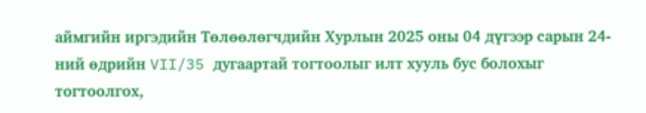аймгийн иргэдийн Төлөөлөгчдийн Хурлын 2025 оны 04 дүгээр сарын 24-ний өдрийн VII/35 дугаартай тогтоолыг илт хууль бус болохыг тогтоолгох,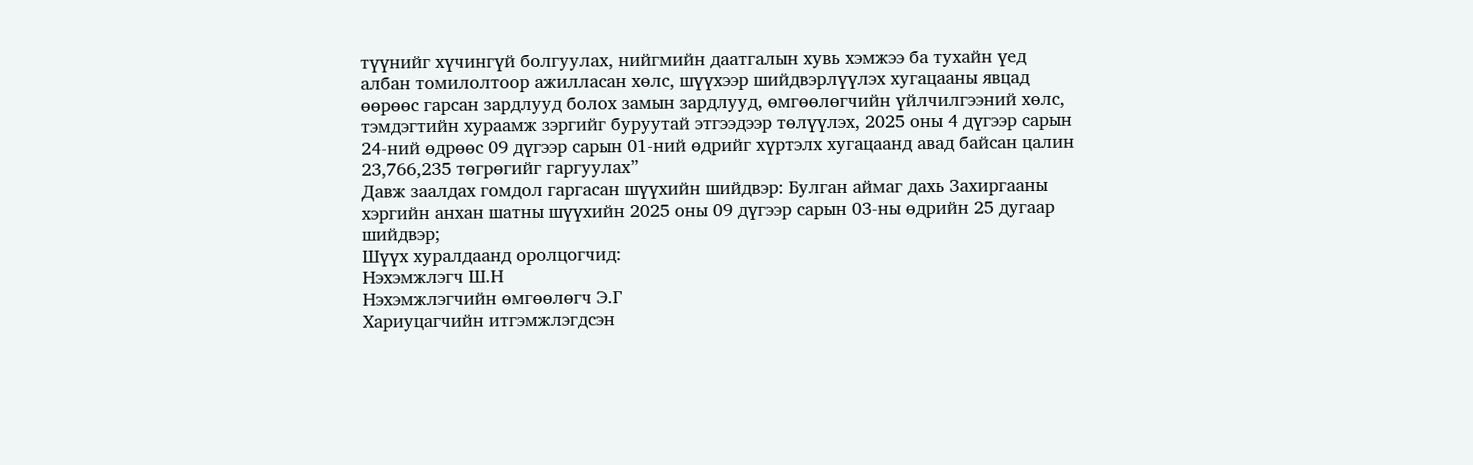түүнийг хүчингүй болгуулах, нийгмийн даатгалын хувь хэмжээ ба тухайн үед албан томилолтоор ажилласан хөлс, шүүхээр шийдвэрлүүлэх хугацааны явцад өөрөөс гарсан зардлууд болох замын зардлууд, өмгөөлөгчийн үйлчилгээний хөлс, тэмдэгтийн хураамж зэргийг буруутай этгээдээр төлүүлэх, 2025 оны 4 дүгээр сарын 24-ний өдрөөс 09 дүгээр сарын 01-ний өдрийг хүртэлх хугацаанд авад байсан цалин 23,766,235 төгрөгийг гаргуулах”
Давж заалдах гомдол гаргасан шүүхийн шийдвэр: Булган аймаг дахь Захиргааны хэргийн анхан шатны шүүхийн 2025 оны 09 дүгээр сарын 03-ны өдрийн 25 дугаар шийдвэр;
Шүүх хуралдаанд оролцогчид:
Нэхэмжлэгч Ш.Н
Нэхэмжлэгчийн өмгөөлөгч Э.Г
Хариуцагчийн итгэмжлэгдсэн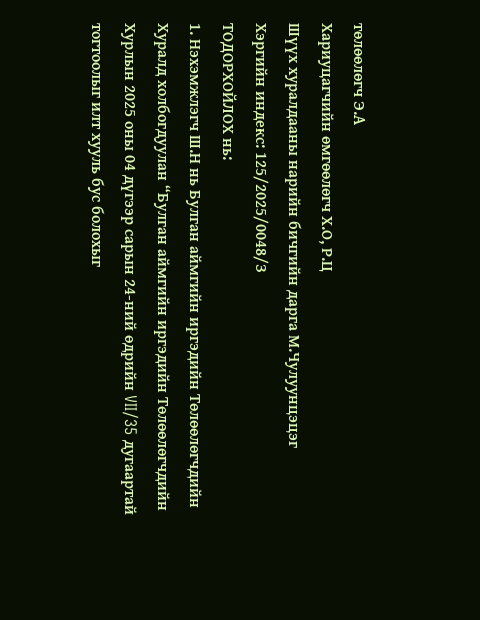төлөөлөгч Э.А
Хариуцагчийн өмгөөлөгч Х.О, Р.Ц
Шүүх хуралдааны нарийн бичгийн дарга М.Чулуунцэцэг
Хэргийн индекс: 125/2025/0048/З
ТОДОРХОЙЛОХ нь:
1. Нэхэмжлэгч Ш.Н нь Булган аймгийн иргэдийн Төлөөлөгчдийн Хуралд холбогдуулан “Булган аймгийн иргэдийн Төлөөлөгчдийн Хурлын 2025 оны 04 дүгээр сарын 24-ний өдрийн VII/35 дугаартай тогтоолыг илт хууль бус болохыг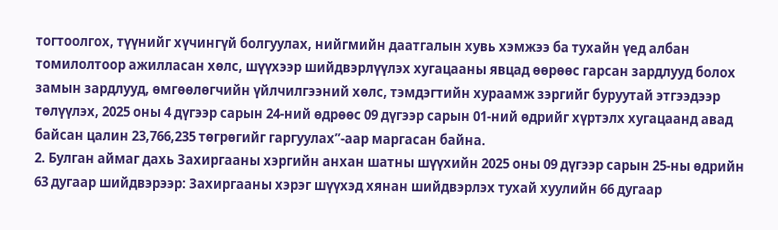тогтоолгох, түүнийг хүчингүй болгуулах, нийгмийн даатгалын хувь хэмжээ ба тухайн үед албан томилолтоор ажилласан хөлс, шүүхээр шийдвэрлүүлэх хугацааны явцад өөрөөс гарсан зардлууд болох замын зардлууд, өмгөөлөгчийн үйлчилгээний хөлс, тэмдэгтийн хураамж зэргийг буруутай этгээдээр төлүүлэх, 2025 оны 4 дүгээр сарын 24-ний өдрөөс 09 дүгээр сарын 01-ний өдрийг хүртэлх хугацаанд авад байсан цалин 23,766,235 төгрөгийг гаргуулах”-аар маргасан байна.
2. Булган аймаг дахь Захиргааны хэргийн анхан шатны шүүхийн 2025 оны 09 дүгээр сарын 25-ны өдрийн 63 дугаар шийдвэрээр: Захиргааны хэрэг шүүхэд хянан шийдвэрлэх тухай хуулийн 66 дугаар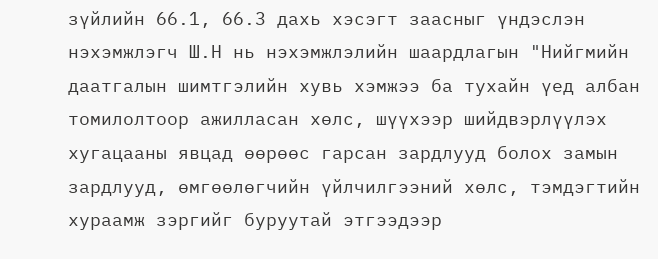зүйлийн 66.1, 66.3 дахь хэсэгт заасныг үндэслэн нэхэмжлэгч Ш.Н нь нэхэмжлэлийн шаардлагын "Нийгмийн даатгалын шимтгэлийн хувь хэмжээ ба тухайн үед албан томилолтоор ажилласан хөлс, шүүхээр шийдвэрлүүлэх хугацааны явцад өөрөөс гарсан зардлууд болох замын зардлууд, өмгөөлөгчийн үйлчилгээний хөлс, тэмдэгтийн хураамж зэргийг буруутай этгээдээр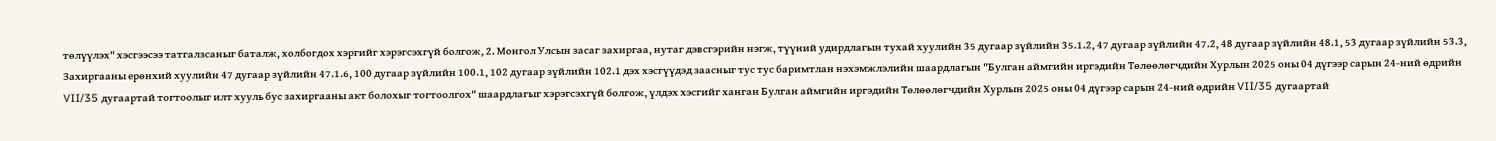төлүүлэх" хэсгээсээ татгалзсаныг баталж, холбогдох хэргийг хэрэгсэхгүй болгож, 2. Монгол Улсын засаг захиргаа, нутаг дэвсгэрийн нэгж, түүний удирдлагын тухай хуулийн 35 дугаар зүйлийн 35.1.2, 47 дугаар зүйлийн 47.2, 48 дугаар зүйлийн 48.1, 53 дугаар зүйлийн 53.3, Захиргааны ерөнхий хуулийн 47 дугаар зүйлийн 47.1.6, 100 дугаар зүйлийн 100.1, 102 дугаар зүйлийн 102.1 дэх хэсгүүдэд заасныг тус тус баримтлан нэхэмжлэлийн шаардлагын "Булган аймгийн иргэдийн Төлөөлөгчдийн Хурлын 2025 оны 04 дүгээр сарын 24-ний өдрийн VII/35 дугаартай тогтоолыг илт хууль бус захиргааны акт болохыг тогтоолгох" шаардлагыг хэрэгсэхгүй болгож, үлдэх хэсгийг ханган Булган аймгийн иргэдийн Төлөөлөгчдийн Хурлын 2025 оны 04 дүгээр сарын 24-ний өдрийн VII/35 дугаартай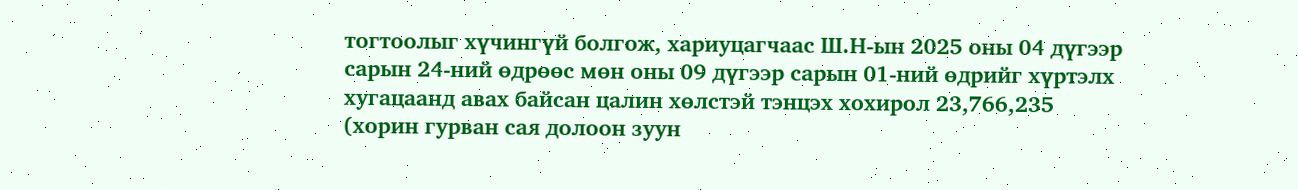тогтоолыг хүчингүй болгож, хариуцагчаас Ш.Н-ын 2025 оны 04 дүгээр сарын 24-ний өдрөөс мөн оны 09 дүгээр сарын 01-ний өдрийг хүртэлх хугацаанд авах байсан цалин хөлстэй тэнцэх хохирол 23,766,235 (хорин гурван сая долоон зуун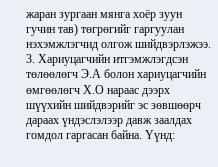жаран зургаан мянга хоёр зуун гучин тав) төгрөгийг гаргуулан нэхэмжлэгчид олгож шийдвэрлэжээ.
3. Хариуцагчийн итгэмжлэгдсэн төлөөлөгч Э.А болон хариуцагчийн өмгөөлөгч Х.О нараас дээрх шүүхийн шийдвэрийг эс зөвшөөрч дараах үндэслэлээр давж заалдах гомдол гаргасан байна. Үүнд: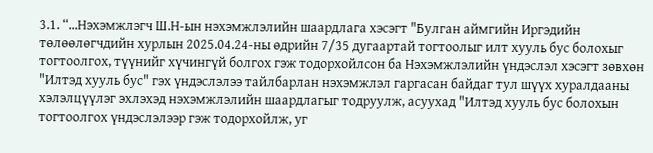3.1. “...Нэхэмжлэгч Ш.Н-ын нэхэмжлэлийн шаардлага хэсэгт "Булган аймгийн Иргэдийн төлөөлөгчдийн хурлын 2025.04.24-ны өдрийн 7/35 дугаартай тогтоолыг илт хууль бус болохыг тогтоолгох, түүнийг хүчингүй болгох гэж тодорхойлсон ба Нэхэмжлэлийн үндэслэл хэсэгт зөвхөн "Илтэд хууль бус" гэх үндэслэлээ тайлбарлан нэхэмжлэл гаргасан байдаг тул шүүх хуралдааны хэлэлцүүлэг эхлэхэд нэхэмжлэлийн шаардлагыг тодруулж, асуухад "Илтэд хууль бус болохын тогтоолгох үндэслэлээр гэж тодорхойлж, уг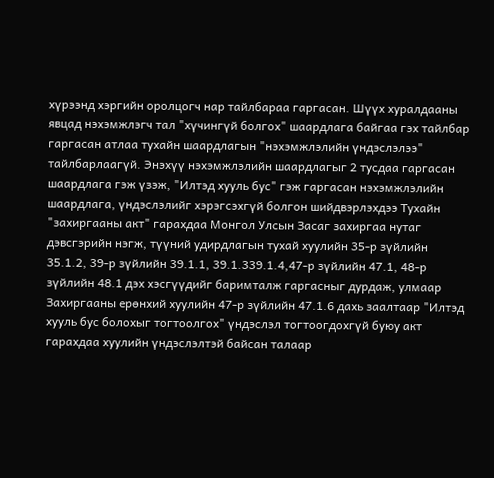хүрээнд хэргийн оролцогч нар тайлбараа гаргасан. Шүүх хуралдааны явцад нэхэмжлэгч тал "хүчингүй болгох" шаардлага байгаа гэх тайлбар гаргасан атлаа тухайн шаардлагын "нэхэмжлэлийн үндэслэлээ" тайлбарлаагүй. Энэхүү нэхэмжлэлийн шаардлагыг 2 тусдаа гаргасан шаардлага гэж үзэж, "Илтэд хууль бус" гэж гаргасан нэхэмжлэлийн шаардлага, үндэслэлийг хэрэгсэхгүй болгон шийдвэрлэхдээ Тухайн "захиргааны акт" гарахдаа Монгол Улсын Засаг захиргаа нутаг дэвсгэрийн нэгж, түүний удирдлагын тухай хуулийн 35-р зүйлийн 35.1.2, 39-р зүйлийн 39.1.1, 39.1.339.1.4,47-р зүйлийн 47.1, 48-р зүйлийн 48.1 дэх хэсгүүдийг баримталж гаргасныг дурдаж, улмаар Захиргааны ерөнхий хуулийн 47-р зүйлийн 47.1.6 дахь заалтаар "Илтэд хууль бус болохыг тогтоолгох" үндэслэл тогтоогдохгүй буюу акт гарахдаа хуулийн үндэслэлтэй байсан талаар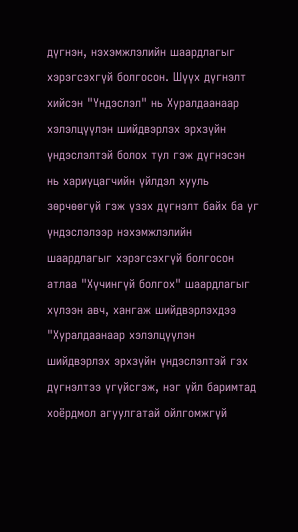дүгнэн, нэхэмжлэлийн шаардлагыг хэрэгсэхгүй болгосон. Шүүх дүгнэлт хийсэн "Үндэслэл" нь Хуралдаанаар хэлэлцүүлэн шийдвэрлэх эрхзүйн үндэслэлтэй болох тул гэж дүгнэсэн нь хариуцагчийн үйлдэл хууль зөрчөөгүй гэж үзэх дүгнэлт байх ба уг үндэслэлээр нэхэмжлэлийн шаардлагыг хэрэгсэхгүй болгосон атлаа "Хүчингүй болгох" шаардлагыг хүлээн авч, хангаж шийдвэрлэхдээ "Хуралдаанаар хэлэлцүүлэн шийдвэрлэх эрхзүйн үндэслэлтэй гэх дүгнэлтээ үгүйсгэж, нэг үйл баримтад хоёрдмол агуулгатай ойлгомжгүй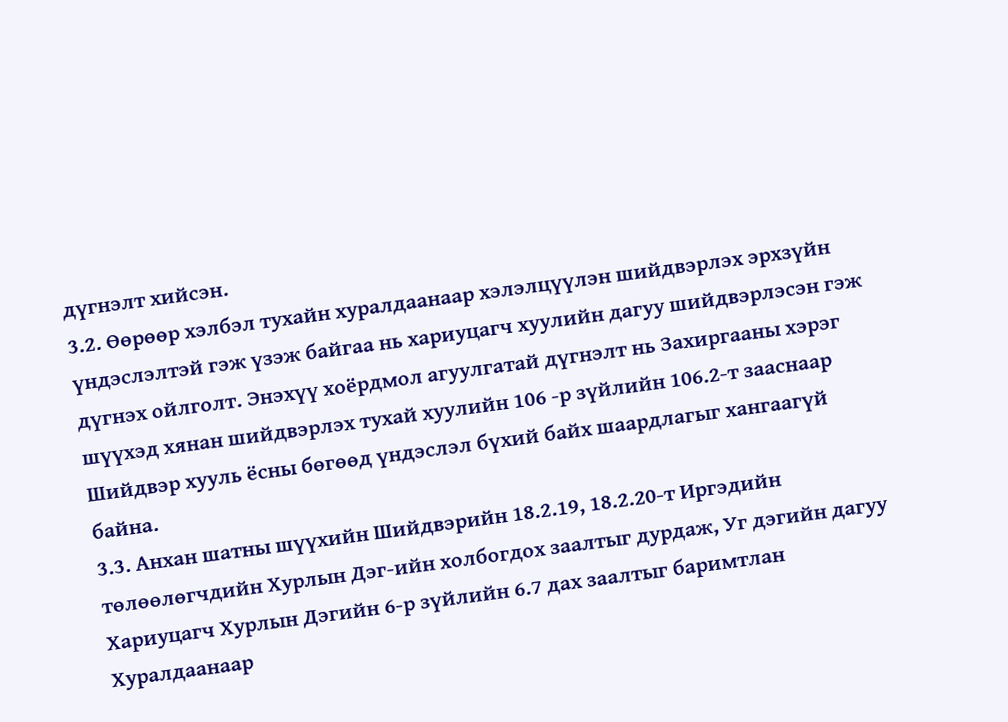дүгнэлт хийсэн.
3.2. Өөрөөр хэлбэл тухайн хуралдаанаар хэлэлцүүлэн шийдвэрлэх эрхзүйн үндэслэлтэй гэж үзэж байгаа нь хариуцагч хуулийн дагуу шийдвэрлэсэн гэж дүгнэх ойлголт. Энэхүү хоёрдмол агуулгатай дүгнэлт нь Захиргааны хэрэг шүүхэд хянан шийдвэрлэх тухай хуулийн 106 -р зүйлийн 106.2-т зааснаар Шийдвэр хууль ёсны бөгөөд үндэслэл бүхий байх шаардлагыг хангаагүй байна.
3.3. Анхан шатны шүүхийн Шийдвэрийн 18.2.19, 18.2.20-т Иргэдийн төлөөлөгчдийн Хурлын Дэг-ийн холбогдох заалтыг дурдаж, Уг дэгийн дагуу Хариуцагч Хурлын Дэгийн 6-р зүйлийн 6.7 дах заалтыг баримтлан Хуралдаанаар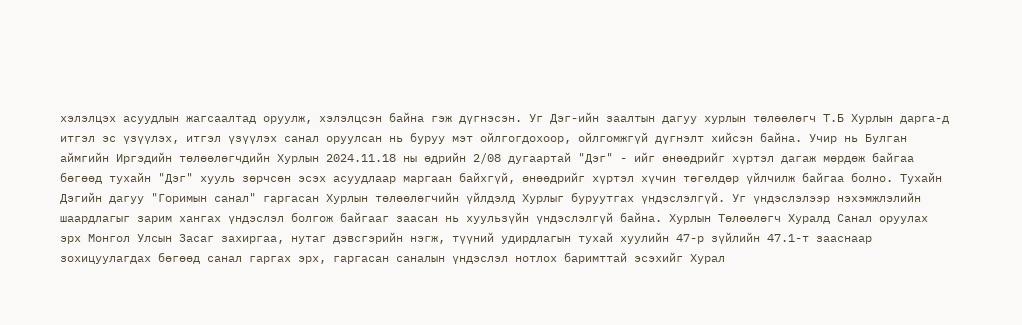хэлэлцэх асуудлын жагсаалтад оруулж, хэлэлцсэн байна гэж дүгнэсэн. Уг Дэг-ийн заалтын дагуу хурлын төлөөлөгч Т.Б Хурлын дарга-д итгэл эс үзүүлэх, итгэл үзүүлэх санал оруулсан нь буруу мэт ойлгогдохоор, ойлгомжгүй дүгнэлт хийсэн байна. Учир нь Булган аймгийн Иргэдийн төлөөлөгчдийн Хурлын 2024.11.18 ны өдрийн 2/08 дугаартай "Дэг" - ийг өнөөдрийг хүртэл дагаж мөрдөж байгаа бөгөөд тухайн "Дэг" хууль зөрчсөн эсэх асуудлаар маргаан байхгүй, өнөөдрийг хүртэл хүчин төгөлдөр үйлчилж байгаа болно. Тухайн Дэгийн дагуу "Горимын санал" гаргасан Хурлын төлөөлөгчийн үйлдэлд Хурлыг буруутгах үндэслэлгүй. Уг үндэслэлээр нэхэмжлэлийн шаардлагыг зарим хангах үндэслэл болгож байгааг заасан нь хуульзүйн үндэслэлгүй байна. Хурлын Төлөөлөгч Хуралд Санал оруулах эрх Монгол Улсын Засаг захиргаа, нутаг дэвсгэрийн нэгж, түүний удирдлагын тухай хуулийн 47-р зүйлийн 47.1-т зааснаар зохицуулагдах бөгөөд санал гаргах эрх, гаргасан саналын үндэслэл нотлох баримттай эсэхийг Хурал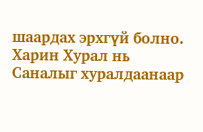шаардах эрхгүй болно. Харин Хурал нь Саналыг хуралдаанаар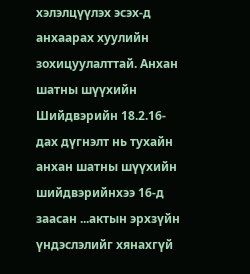хэлэлцүүлэх эсэх-д анхаарах хуулийн зохицуулалттай. Анхан шатны шүүхийн Шийдвэрийн 18.2.16-дах дүгнэлт нь тухайн анхан шатны шүүхийн шийдвэрийнхээ 16-д заасан ...актын эрхзүйн үндэслэлийг хянахгүй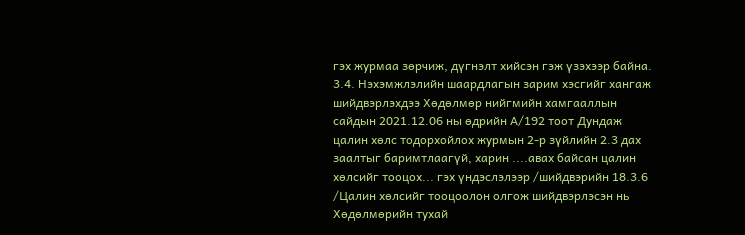гэх журмаа зөрчиж, дүгнэлт хийсэн гэж үзэхээр байна.
3.4. Нэхэмжлэлийн шаардлагын зарим хэсгийг хангаж шийдвэрлэхдээ Хөдөлмөр нийгмийн хамгааллын сайдын 2021.12.06 ны өдрийн А/192 тоот Дундаж цалин хөлс тодорхойлох журмын 2-р зүйлийн 2.3 дах заалтыг баримтлаагүй, харин ....авах байсан цалин хөлсийг тооцох... гэх үндэслэлээр /шийдвэрийн 18.3.6 /Цалин хөлсийг тооцоолон олгож шийдвэрлэсэн нь Хөдөлмөрийн тухай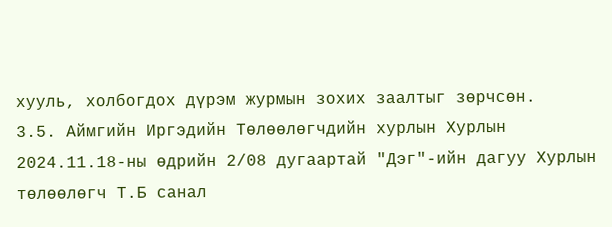хууль, холбогдох дүрэм журмын зохих заалтыг зөрчсөн.
3.5. Аймгийн Иргэдийн Төлөөлөгчдийн хурлын Хурлын 2024.11.18-ны өдрийн 2/08 дугаартай "Дэг"-ийн дагуу Хурлын төлөөлөгч Т.Б санал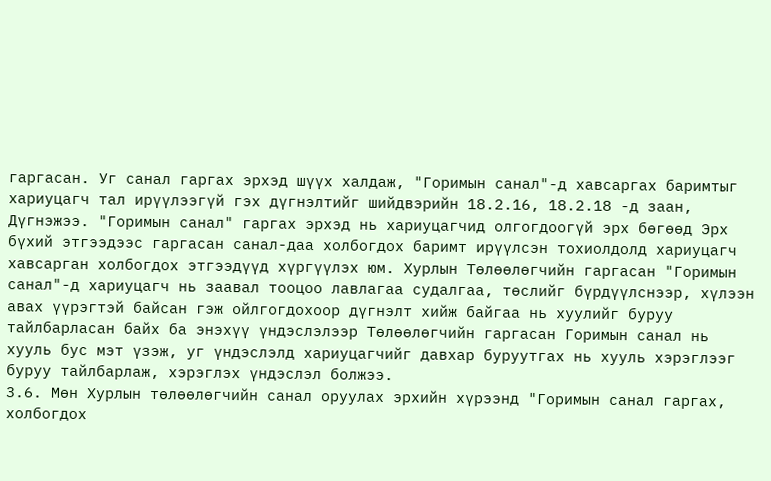гаргасан. Уг санал гаргах эрхэд шүүх халдаж, "Горимын санал"-д хавсаргах баримтыг хариуцагч тал ирүүлээгүй гэх дүгнэлтийг шийдвэрийн 18.2.16, 18.2.18 -д заан, Дүгнэжээ. "Горимын санал" гаргах эрхэд нь хариуцагчид олгогдоогүй эрх бөгөөд Эрх бүхий этгээдээс гаргасан санал-даа холбогдох баримт ирүүлсэн тохиолдолд хариуцагч хавсарган холбогдох этгээдүүд хүргүүлэх юм. Хурлын Төлөөлөгчийн гаргасан "Горимын санал"-д хариуцагч нь заавал тооцоо лавлагаа судалгаа, төслийг бүрдүүлснээр, хүлээн авах үүрэгтэй байсан гэж ойлгогдохоор дүгнэлт хийж байгаа нь хуулийг буруу тайлбарласан байх ба энэхүү үндэслэлээр Төлөөлөгчийн гаргасан Горимын санал нь хууль бус мэт үзэж, уг үндэслэлд хариуцагчийг давхар буруутгах нь хууль хэрэглээг буруу тайлбарлаж, хэрэглэх үндэслэл болжээ.
3.6. Мөн Хурлын төлөөлөгчийн санал оруулах эрхийн хүрээнд "Горимын санал гаргах, холбогдох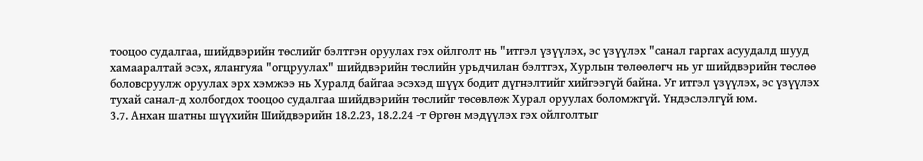тооцоо судалгаа, шийдвэрийн төслийг бэлтгэн оруулах гэх ойлголт нь "итгэл үзүүлэх, эс үзүүлэх "санал гаргах асуудалд шууд хамааралтай эсэх, ялангуяа "огцруулах" шийдвэрийн төслийн урьдчилан бэлтгэх, Хурлын төлөөлөгч нь уг шийдвэрийн төслөө боловсруулж оруулах эрх хэмжээ нь Хуралд байгаа эсэхэд шүүх бодит дүгнэлтийг хийгээгүй байна. Уг итгэл үзүүлэх, эс үзүүлэх тухай санал-д холбогдох тооцоо судалгаа шийдвэрийн төслийг төсөвлөж Хурал оруулах боломжгүй. Үндэслэлгүй юм.
3.7. Анхан шатны шүүхийн Шийдвэрийн 18.2.23, 18.2.24 -т Өргөн мэдүүлэх гэх ойлголтыг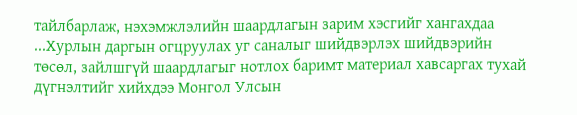тайлбарлаж, нэхэмжлэлийн шаардлагын зарим хэсгийг хангахдаа ...Хурлын даргын огцруулах уг саналыг шийдвэрлэх шийдвэрийн төсөл, зайлшгүй шаардлагыг нотлох баримт материал хавсаргах тухай дүгнэлтийг хийхдээ Монгол Улсын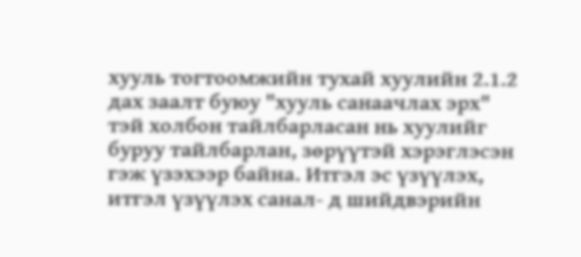хууль тогтоомжийн тухай хуулийн 2.1.2 дах заалт буюу "хууль санаачлах эрх" тэй холбон тайлбарласан нь хуулийг буруу тайлбарлан, зөрүүтэй хэрэглэсэн гэж үзэхээр байна. Итгэл эс үзүүлэх, итгэл үзүүлэх санал- д шийдвэрийн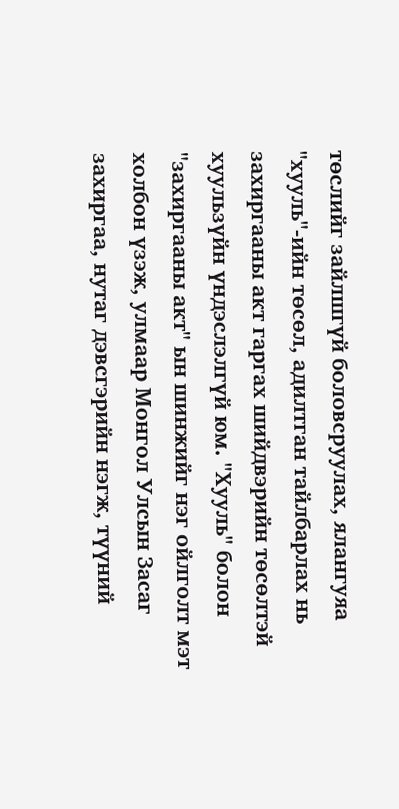төслийг зайлшгүй боловсруулах, ялангуяа "хууль"-ийн төсөл, адилтган тайлбарлах нь захиргааны акт гаргах шийдвэрийн төсөлтэй хуульзүйн үндэслэлгүй юм. "Хууль" болон "захиргааны акт" ын шинжийг нэг ойлголт мэт холбон үзэж, улмаар Монгол Улсын Засаг захиргаа, нутаг дэвсгэрийн нэгж, түүний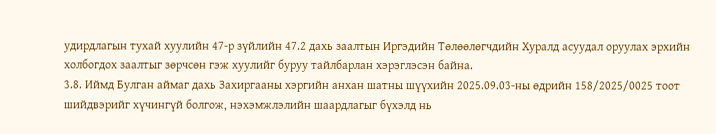удирдлагын тухай хуулийн 47-р зүйлийн 47.2 дахь заалтын Иргэдийн Төлөөлөгчдийн Хуралд асуудал оруулах эрхийн холбогдох заалтыг зөрчсөн гэж хуулийг буруу тайлбарлан хэрэглэсэн байна.
3.8. Иймд Булган аймаг дахь Захиргааны хэргийн анхан шатны шүүхийн 2025.09.03-ны өдрийн 158/2025/0025 тоот шийдвэрийг хүчингүй болгож, нэхэмжлэлийн шаардлагыг бүхэлд нь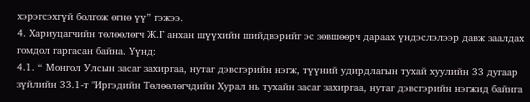хэрэгсэхгүй болгож өгнө үү” гэжээ.
4. Хариуцагчийн төлөөлөгч Ж.Г анхан шүүхийн шийдвэрийг эс зөвшөөрч дараах үндэслэлээр давж заалдах гомдол гаргасан байна. Үүнд:
4.1. “ Монгол Улсын засаг захиргаа, нутаг дэвсгэрийн нэгж, түүний удирдлагын тухай хуулийн 33 дугаар зүйлийн 33.1-т "Иргэдийн Төлөөлөгчдийн Хурал нь тухайн засаr захиргаа, нутаг дэвсгэрийн нэгжид байнга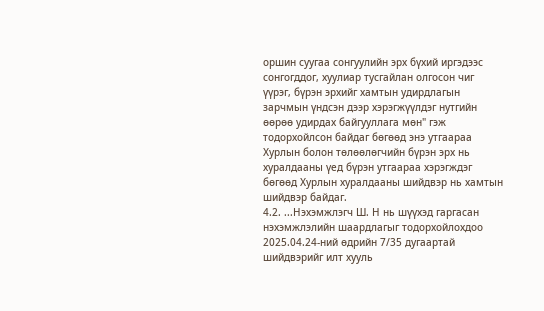оршин суугаа сонгуулийн эрх бүхий иргэдээс сонгогддог, хуулиар тусгайлан олгосон чиг үүрэг, бүрэн эрхийг хамтын удирдлагын зарчмын үндсэн дээр хэрэгжүүлдэг нутгийн өөрөө удирдах байгууллага мөн" гэж тодорхойлсон байдаг бөгөөд энэ утгаараа Хурлын болон төлөөлөгчийн бүрэн эрх нь хуралдааны үед бүрэн утгаараа хэрэгждэг бөгөөд Хурлын хуралдааны шийдвэр нь хамтын шийдвэр байдаг.
4.2. ...Нэхэмжлэгч Ш. Н нь шүүхэд гаргасан нэхэмжлэлийн шаардлагыг тодорхойлохдоо 2025.04.24-ний өдрийн 7/35 дугаартай шийдвэрийг илт хууль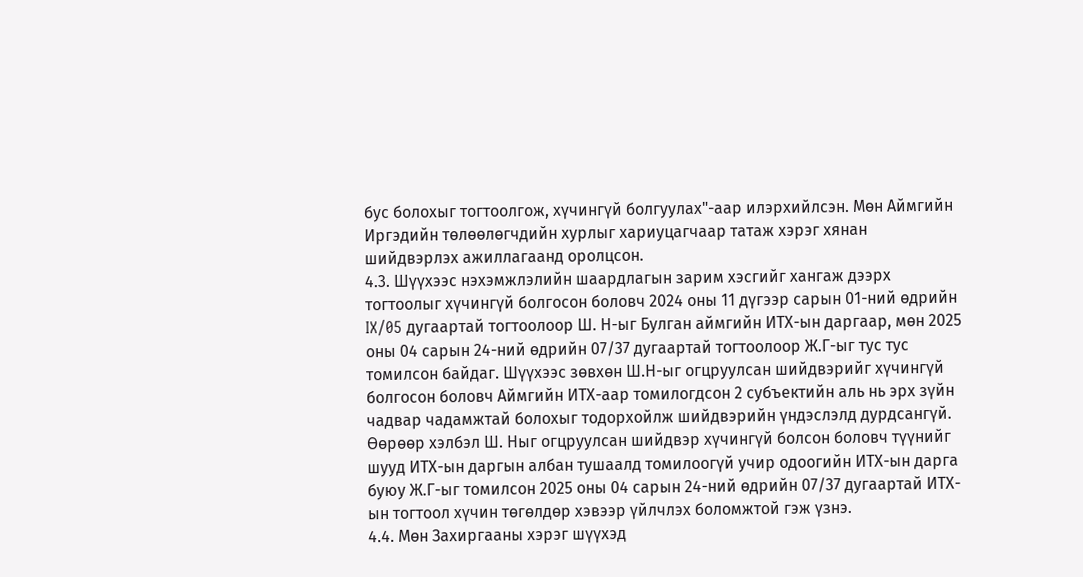бус болохыг тогтоолгож, хүчингүй болгуулах"-аар илэрхийлсэн. Мөн Аймгийн Иргэдийн төлөөлөгчдийн хурлыг хариуцагчаар татаж хэрэг хянан шийдвэрлэх ажиллагаанд оролцсон.
4.3. Шүүхээс нэхэмжлэлийн шаардлагын зарим хэсгийг хангаж дээрх тогтоолыг хүчингүй болгосон боловч 2024 оны 11 дүгээр сарын 01-ний өдрийн IX/05 дугаартай тогтоолоор Ш. Н-ыг Булган аймгийн ИТХ-ын даргаар, мөн 2025 оны 04 сарын 24-ний өдрийн 07/37 дугаартай тогтоолоор Ж.Г-ыг тус тус томилсон байдаг. Шүүхээс зөвхөн Ш.Н-ыг огцруулсан шийдвэрийг хүчингүй болгосон боловч Аймгийн ИТХ-аар томилогдсон 2 субъектийн аль нь эрх зүйн чадвар чадамжтай болохыг тодорхойлж шийдвэрийн үндэслэлд дурдсангүй. Өөрөөр хэлбэл Ш. Ныг огцруулсан шийдвэр хүчингүй болсон боловч түүнийг шууд ИТХ-ын даргын албан тушаалд томилоогүй учир одоогийн ИТХ-ын дарга буюу Ж.Г-ыг томилсон 2025 оны 04 сарын 24-ний өдрийн 07/37 дугаартай ИТХ-ын тогтоол хүчин төгөлдөр хэвээр үйлчлэх боломжтой гэж үзнэ.
4.4. Мөн Захиргааны хэрэг шүүхэд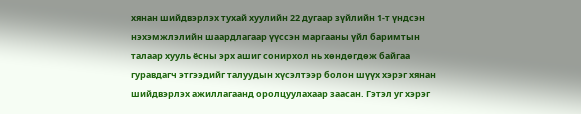хянан шийдвэрлэх тухай хуулийн 22 дугаар зүйлийн 1-т үндсэн нэхэмжлэлийн шаардлагаар үүссэн маргааны үйл баримтын талаар хууль ёсны эрх ашиг сонирхол нь хөндөгдөж байгаа гуравдагч этгээдийг талуудын хүсэлтээр болон шүүх хэрэг хянан шийдвэрлэх ажиллагаанд оролцуулахаар заасан. Гэтэл уг хэрэг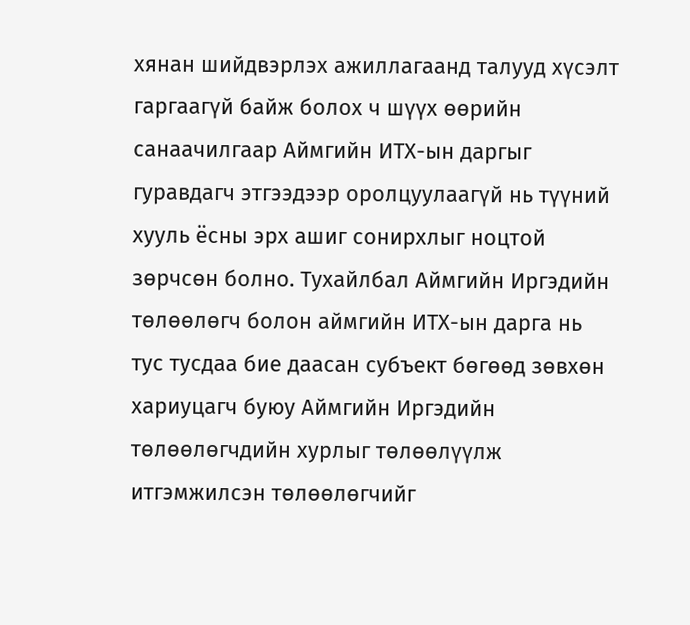хянан шийдвэрлэх ажиллагаанд талууд хүсэлт гаргаагүй байж болох ч шүүх өөрийн санаачилгаар Аймгийн ИТХ-ын даргыг гуравдагч этгээдээр оролцуулаагүй нь түүний хууль ёсны эрх ашиг сонирхлыг ноцтой зөрчсөн болно. Тухайлбал Аймгийн Иргэдийн төлөөлөгч болон аймгийн ИТХ-ын дарга нь тус тусдаа бие даасан субъект бөгөөд зөвхөн хариуцагч буюу Аймгийн Иргэдийн төлөөлөгчдийн хурлыг төлөөлүүлж итгэмжилсэн төлөөлөгчийг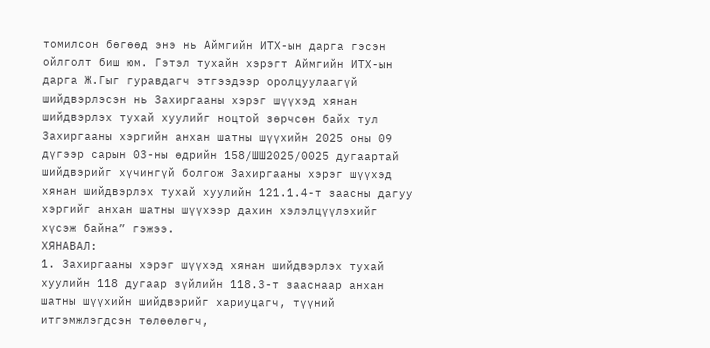томилсон бөгөөд энэ нь Аймгийн ИТХ-ын дарга гэсэн ойлголт биш юм. Гэтэл тухайн хэрэгт Аймгийн ИТХ-ын дарга Ж.Гыг гуравдагч этгээдээр оролцуулаагүй шийдвэрлэсэн нь Захиргааны хэрэг шүүхэд хянан шийдвэрлэх тухай хуулийг ноцтой зөрчсөн байх тул Захиргааны хэргийн анхан шатны шүүхийн 2025 оны 09 дүгээр сарын 03-ны өдрийн 158/ШШ2025/0025 дугаартай шийдвэрийг хүчингүй болгож Захиргааны хэрэг шүүхэд хянан шийдвэрлэх тухай хуулийн 121.1.4-т заасны дагуу хэргийг анхан шатны шүүхээр дахин хэлэлцүүлэхийг хүсэж байна” гэжээ.
ХЯНАВАЛ:
1. Захиргааны хэрэг шүүхэд хянан шийдвэрлэх тухай хуулийн 118 дугаар зүйлийн 118.3-т зааснаар анхан шатны шүүхийн шийдвэрийг хариуцагч, түүний итгэмжлэгдсэн төлөөлөгч,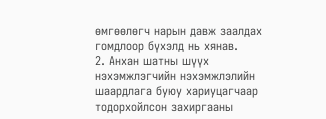өмгөөлөгч нарын давж заалдах гомдлоор бүхэлд нь хянав.
2. Анхан шатны шүүх нэхэмжлэгчийн нэхэмжлэлийн шаардлага буюу хариуцагчаар тодорхойлсон захиргааны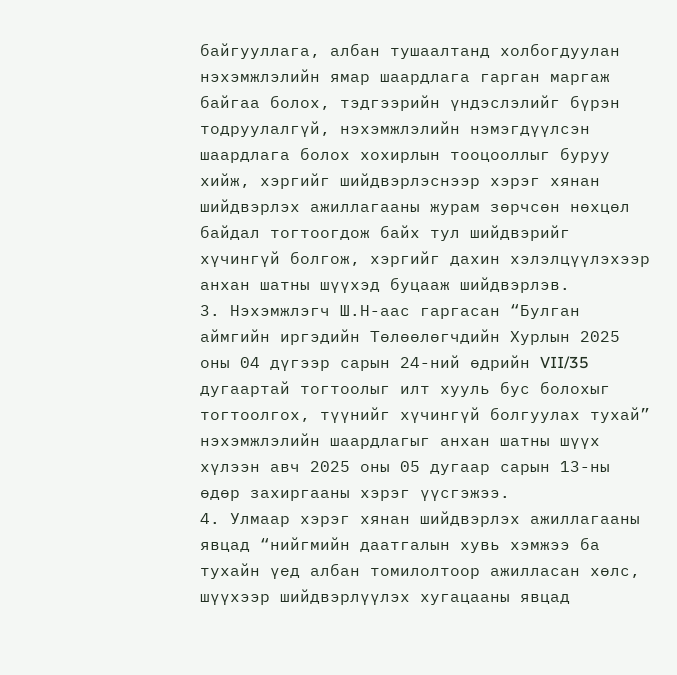байгууллага, албан тушаалтанд холбогдуулан нэхэмжлэлийн ямар шаардлага гарган маргаж байгаа болох, тэдгээрийн үндэслэлийг бүрэн тодруулалгүй, нэхэмжлэлийн нэмэгдүүлсэн шаардлага болох хохирлын тооцооллыг буруу хийж, хэргийг шийдвэрлэснээр хэрэг хянан шийдвэрлэх ажиллагааны журам зөрчсөн нөхцөл байдал тогтоогдож байх тул шийдвэрийг хүчингүй болгож, хэргийг дахин хэлэлцүүлэхээр анхан шатны шүүхэд буцааж шийдвэрлэв.
3. Нэхэмжлэгч Ш.Н-аас гаргасан “Булган аймгийн иргэдийн Төлөөлөгчдийн Хурлын 2025 оны 04 дүгээр сарын 24-ний өдрийн VII/35 дугаартай тогтоолыг илт хууль бус болохыг тогтоолгох, түүнийг хүчингүй болгуулах тухай” нэхэмжлэлийн шаардлагыг анхан шатны шүүх хүлээн авч 2025 оны 05 дугаар сарын 13-ны өдөр захиргааны хэрэг үүсгэжээ.
4. Улмаар хэрэг хянан шийдвэрлэх ажиллагааны явцад “нийгмийн даатгалын хувь хэмжээ ба тухайн үед албан томилолтоор ажилласан хөлс, шүүхээр шийдвэрлүүлэх хугацааны явцад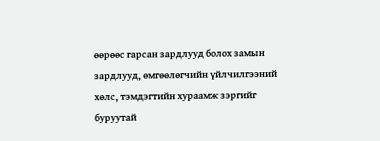өөрөөс гарсан зардлууд болох замын зардлууд, өмгөөлөгчийн үйлчилгээний хөлс, тэмдэгтийн хураамж зэргийг буруутай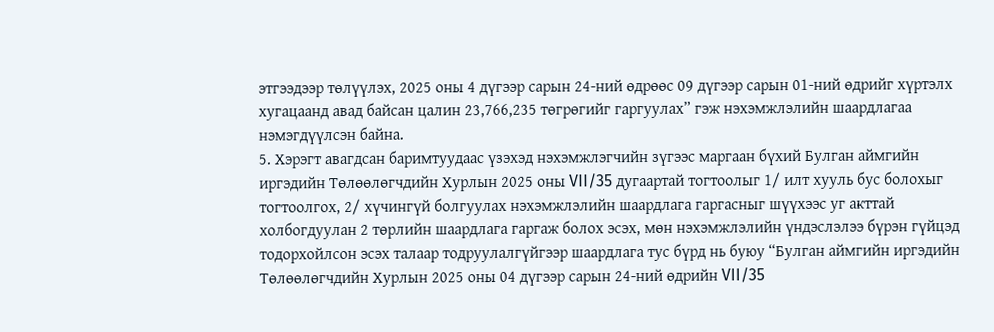этгээдээр төлүүлэх, 2025 оны 4 дүгээр сарын 24-ний өдрөөс 09 дүгээр сарын 01-ний өдрийг хүртэлх хугацаанд авад байсан цалин 23,766,235 төгрөгийг гаргуулах” гэж нэхэмжлэлийн шаардлагаа нэмэгдүүлсэн байна.
5. Хэрэгт авагдсан баримтуудаас үзэхэд нэхэмжлэгчийн зүгээс маргаан бүхий Булган аймгийн иргэдийн Төлөөлөгчдийн Хурлын 2025 оны VII/35 дугаартай тогтоолыг 1/ илт хууль бус болохыг тогтоолгох, 2/ хүчингүй болгуулах нэхэмжлэлийн шаардлага гаргасныг шүүхээс уг акттай холбогдуулан 2 төрлийн шаардлага гаргаж болох эсэх, мөн нэхэмжлэлийн үндэслэлээ бүрэн гүйцэд тодорхойлсон эсэх талаар тодруулалгүйгээр шаардлага тус бүрд нь буюу “Булган аймгийн иргэдийн Төлөөлөгчдийн Хурлын 2025 оны 04 дүгээр сарын 24-ний өдрийн VII/35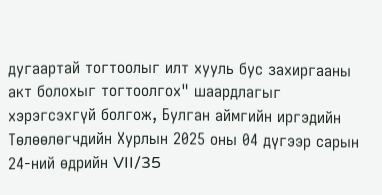дугаартай тогтоолыг илт хууль бус захиргааны акт болохыг тогтоолгох" шаардлагыг хэрэгсэхгүй болгож, Булган аймгийн иргэдийн Төлөөлөгчдийн Хурлын 2025 оны 04 дүгээр сарын 24-ний өдрийн VII/35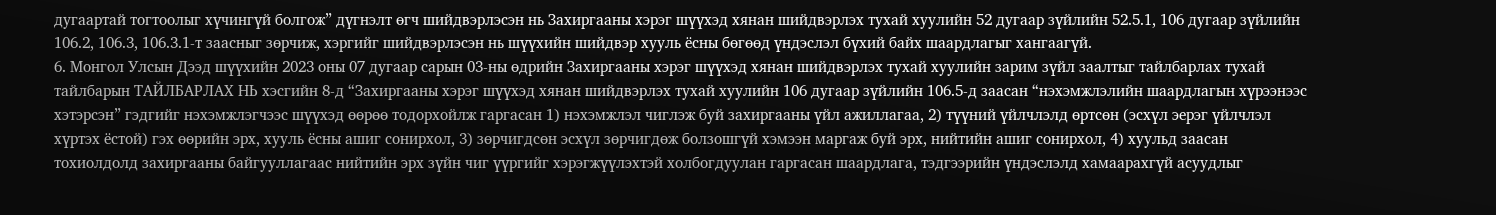дугаартай тогтоолыг хүчингүй болгож” дүгнэлт өгч шийдвэрлэсэн нь Захиргааны хэрэг шүүхэд хянан шийдвэрлэх тухай хуулийн 52 дугаар зүйлийн 52.5.1, 106 дугаар зүйлийн 106.2, 106.3, 106.3.1-т заасныг зөрчиж, хэргийг шийдвэрлэсэн нь шүүхийн шийдвэр хууль ёсны бөгөөд үндэслэл бүхий байх шаардлагыг хангаагүй.
6. Монгол Улсын Дээд шүүхийн 2023 оны 07 дугаар сарын 03-ны өдрийн Захиргааны хэрэг шүүхэд хянан шийдвэрлэх тухай хуулийн зарим зүйл заалтыг тайлбарлах тухай тайлбарын ТАЙЛБАРЛАХ НЬ хэсгийн 8-д “Захиргааны хэрэг шүүхэд хянан шийдвэрлэх тухай хуулийн 106 дугаар зүйлийн 106.5-д заасан “нэхэмжлэлийн шаардлагын хүрээнээс хэтэрсэн” гэдгийг нэхэмжлэгчээс шүүхэд өөрөө тодорхойлж гаргасан 1) нэхэмжлэл чиглэж буй захиргааны үйл ажиллагаа, 2) түүний үйлчлэлд өртсөн (эсхүл эерэг үйлчлэл хүртэх ёстой) гэх өөрийн эрх, хууль ёсны ашиг сонирхол, 3) зөрчигдсөн эсхүл зөрчигдөж болзошгүй хэмээн маргаж буй эрх, нийтийн ашиг сонирхол, 4) хуульд заасан тохиолдолд захиргааны байгууллагаас нийтийн эрх зүйн чиг үүргийг хэрэгжүүлэхтэй холбогдуулан гаргасан шаардлага, тэдгээрийн үндэслэлд хамаарахгүй асуудлыг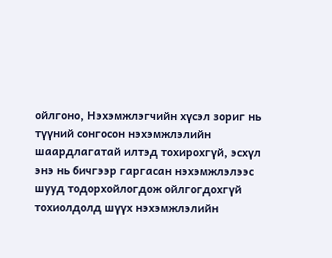ойлгоно, Нэхэмжлэгчийн хүсэл зориг нь түүний сонгосон нэхэмжлэлийн шаардлагатай илтэд тохирохгүй, эсхүл энэ нь бичгээр гаргасан нэхэмжлэлээс шууд тодорхойлогдож ойлгогдохгүй тохиолдолд шүүх нэхэмжлэлийн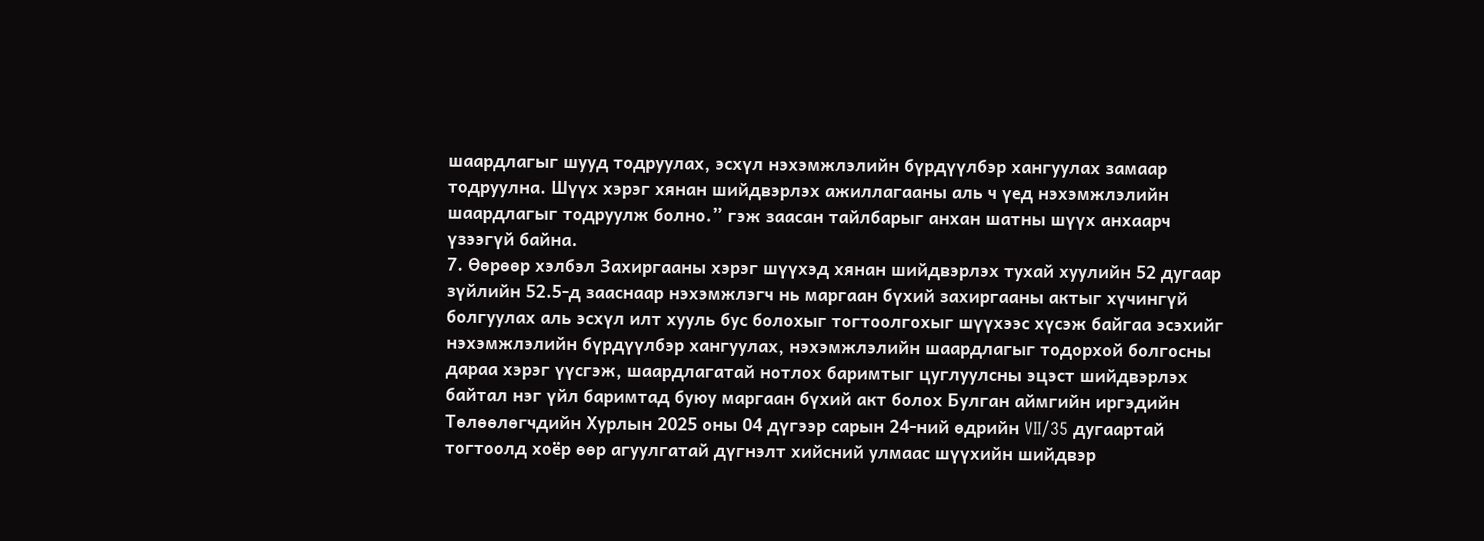шаардлагыг шууд тодруулах, эсхүл нэхэмжлэлийн бүрдүүлбэр хангуулах замаар тодруулна. Шүүх хэрэг хянан шийдвэрлэх ажиллагааны аль ч үед нэхэмжлэлийн шаардлагыг тодруулж болно.” гэж заасан тайлбарыг анхан шатны шүүх анхаарч үзээгүй байна.
7. Өөрөөр хэлбэл Захиргааны хэрэг шүүхэд хянан шийдвэрлэх тухай хуулийн 52 дугаар зүйлийн 52.5-д зааснаар нэхэмжлэгч нь маргаан бүхий захиргааны актыг хүчингүй болгуулах аль эсхүл илт хууль бус болохыг тогтоолгохыг шүүхээс хүсэж байгаа эсэхийг нэхэмжлэлийн бүрдүүлбэр хангуулах, нэхэмжлэлийн шаардлагыг тодорхой болгосны дараа хэрэг үүсгэж, шаардлагатай нотлох баримтыг цуглуулсны эцэст шийдвэрлэх байтал нэг үйл баримтад буюу маргаан бүхий акт болох Булган аймгийн иргэдийн Төлөөлөгчдийн Хурлын 2025 оны 04 дүгээр сарын 24-ний өдрийн VII/35 дугаартай тогтоолд хоёр өөр агуулгатай дүгнэлт хийсний улмаас шүүхийн шийдвэр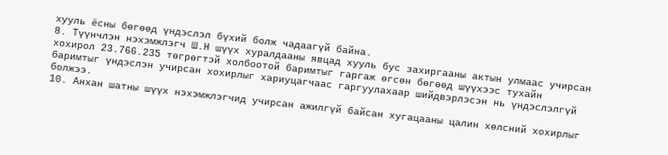хууль ёсны бөгөөд үндэслэл бүхий болж чадаагүй байна.
8. Түүнчлэн нэхэмжлэгч Ш.Н шүүх хуралдааны явцад хууль бус захиргааны актын улмаас учирсан хохирол 23.766.235 төгрөгтэй холбоотой баримтыг гаргаж өгсөн бөгөөд шүүхээс тухайн баримтыг үндэслэн учирсан хохирлыг хариуцагчаас гаргуулахаар шийдвэрлэсэн нь үндэслэлгүй болжээ.
10. Анхан шатны шүүх нэхэмжлэгчид учирсан ажилгүй байсан хугацааны цалин хөлсний хохирлыг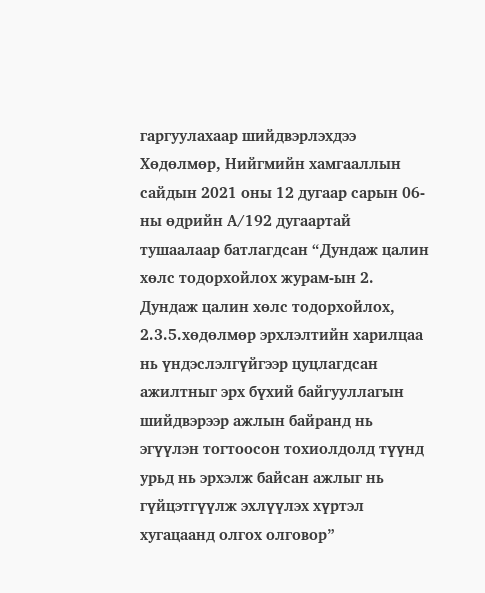гаргуулахаар шийдвэрлэхдээ Хөдөлмөр, Нийгмийн хамгааллын сайдын 2021 оны 12 дугаар сарын 06-ны өдрийн А/192 дугаартай тушаалаар батлагдсан “Дундаж цалин хөлс тодорхойлох журам-ын 2. Дундаж цалин хөлс тодорхойлох, 2.3.5.хөдөлмөр эрхлэлтийн харилцаа нь үндэслэлгүйгээр цуцлагдсан ажилтныг эрх бүхий байгууллагын шийдвэрээр ажлын байранд нь эгүүлэн тогтоосон тохиолдолд түүнд урьд нь эрхэлж байсан ажлыг нь гүйцэтгүүлж эхлүүлэх хүртэл хугацаанд олгох олговор”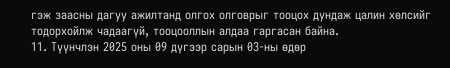гэж заасны дагуу ажилтанд олгох олговрыг тооцох дундаж цалин хөлсийг тодорхойлж чадаагүй, тооцооллын алдаа гаргасан байна.
11. Түүнчлэн 2025 оны 09 дүгээр сарын 03-ны өдөр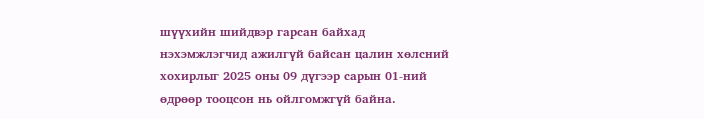шүүхийн шийдвэр гарсан байхад нэхэмжлэгчид ажилгүй байсан цалин хөлсний хохирлыг 2025 оны 09 дүгээр сарын 01-ний өдрөөр тооцсон нь ойлгомжгүй байна.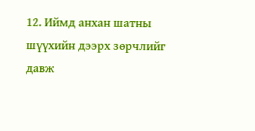12. Иймд анхан шатны шүүхийн дээрх зөрчлийг давж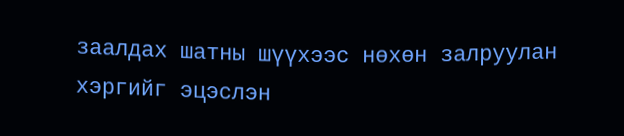заалдах шатны шүүхээс нөхөн залруулан хэргийг эцэслэн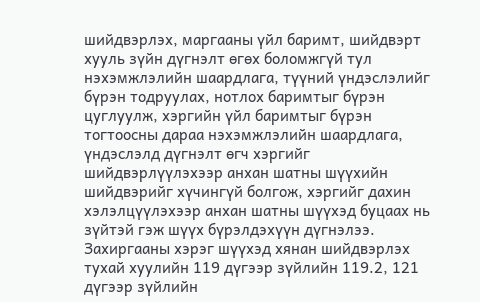шийдвэрлэх, маргааны үйл баримт, шийдвэрт хууль зүйн дүгнэлт өгөх боломжгүй тул нэхэмжлэлийн шаардлага, түүний үндэслэлийг бүрэн тодруулах, нотлох баримтыг бүрэн цуглуулж, хэргийн үйл баримтыг бүрэн тогтоосны дараа нэхэмжлэлийн шаардлага, үндэслэлд дүгнэлт өгч хэргийг шийдвэрлүүлэхээр анхан шатны шүүхийн шийдвэрийг хүчингүй болгож, хэргийг дахин хэлэлцүүлэхээр анхан шатны шүүхэд буцаах нь зүйтэй гэж шүүх бүрэлдэхүүн дүгнэлээ.
Захиргааны хэрэг шүүхэд хянан шийдвэрлэх тухай хуулийн 119 дүгээр зүйлийн 119.2, 121 дүгээр зүйлийн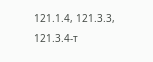121.1.4, 121.3.3, 121.3.4-т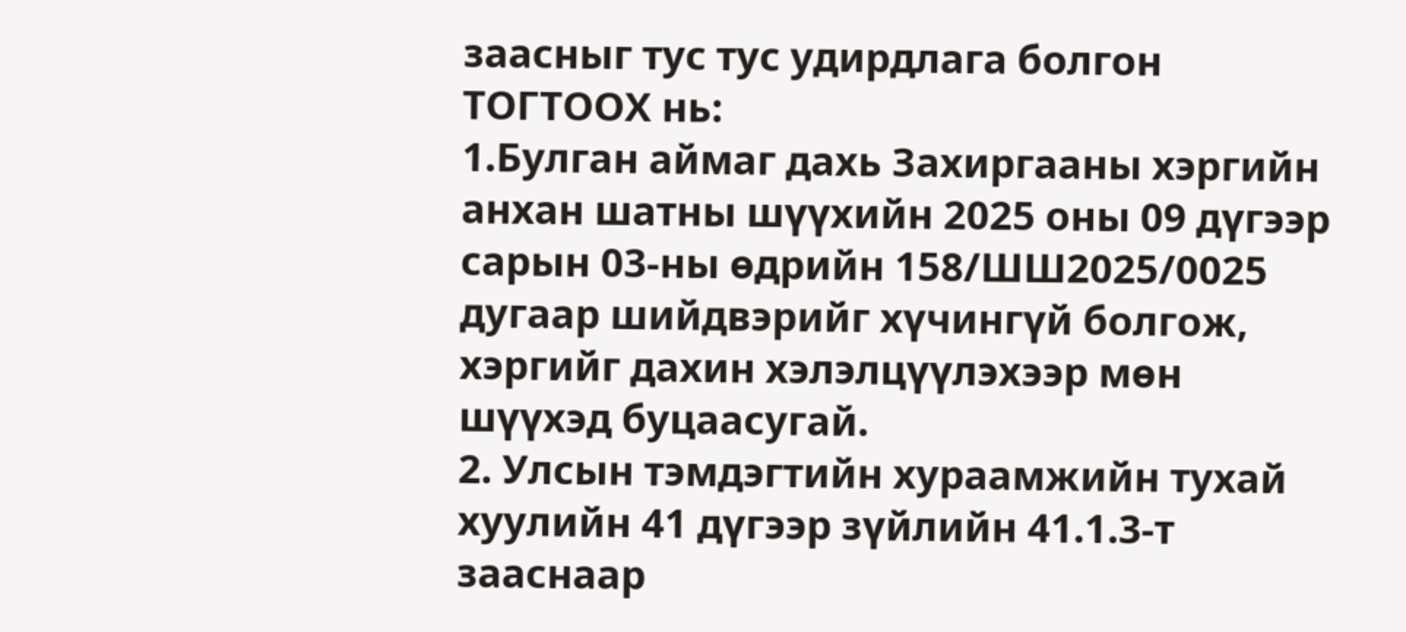заасныг тус тус удирдлага болгон
ТОГТООХ нь:
1.Булган аймаг дахь Захиргааны хэргийн анхан шатны шүүхийн 2025 оны 09 дүгээр сарын 03-ны өдрийн 158/ШШ2025/0025 дугаар шийдвэрийг хүчингүй болгож, хэргийг дахин хэлэлцүүлэхээр мөн шүүхэд буцаасугай.
2. Улсын тэмдэгтийн хураамжийн тухай хуулийн 41 дүгээр зүйлийн 41.1.3-т зааснаар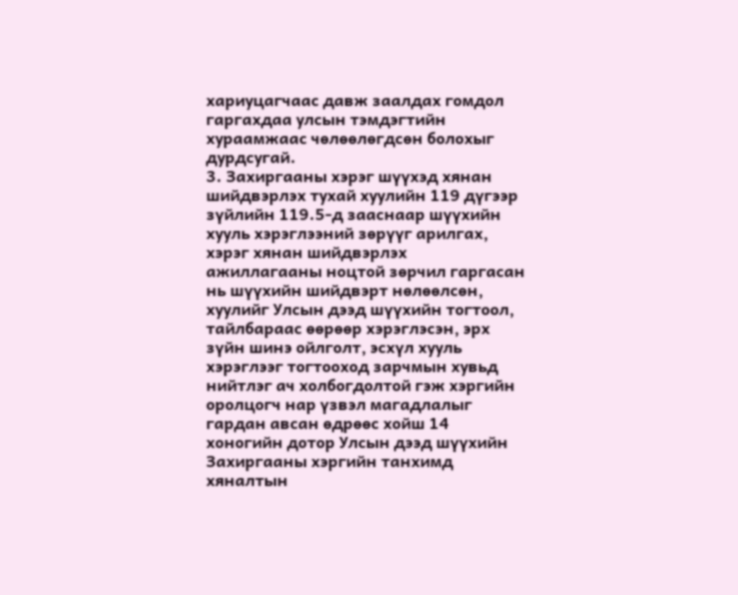хариуцагчаас давж заалдах гомдол гаргахдаа улсын тэмдэгтийн хураамжаас чөлөөлөгдсөн болохыг дурдсугай.
3. Захиргааны хэрэг шүүхэд хянан шийдвэрлэх тухай хуулийн 119 дүгээр зүйлийн 119.5-д зааснаар шүүхийн хууль хэрэглээний зөрүүг арилгах, хэрэг хянан шийдвэрлэх ажиллагааны ноцтой зөрчил гаргасан нь шүүхийн шийдвэрт нөлөөлсөн, хуулийг Улсын дээд шүүхийн тогтоол, тайлбараас өөрөөр хэрэглэсэн, эрх зүйн шинэ ойлголт, эсхүл хууль хэрэглээг тогтооход зарчмын хувьд нийтлэг ач холбогдолтой гэж хэргийн оролцогч нар үзвэл магадлалыг гардан авсан өдрөөс хойш 14 хоногийн дотор Улсын дээд шүүхийн Захиргааны хэргийн танхимд хяналтын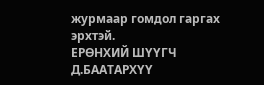журмаар гомдол гаргах эрхтэй.
ЕРӨНХИЙ ШҮҮГЧ Д.БААТАРХҮҮ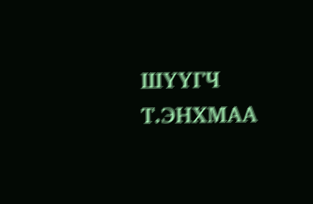ШҮҮГЧ Т.ЭНХМАА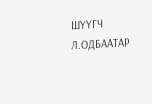ШҮҮГЧ Л.ОДБААТАР